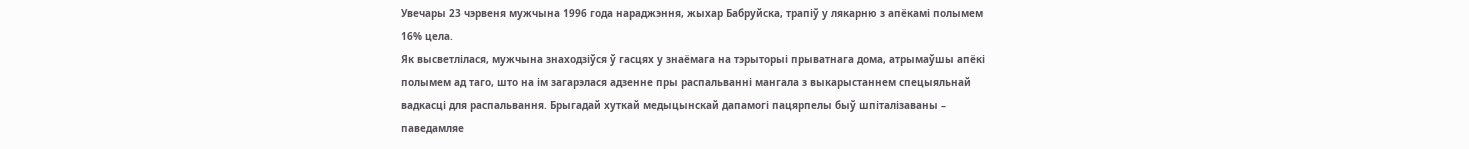Увечары 23 чэрвеня мужчына 1996 года нараджэння, жыхар Бабруйска, трапіў у лякарню з апёкамі полымем 16% цела.
Як высветлілася, мужчына знаходзіўся ў гасцях у знаёмага на тэрыторыі прыватнага дома, атрымаўшы апёкі полымем ад таго, што на ім загарэлася адзенне пры распальванні мангала з выкарыстаннем спецыяльнай вадкасці для распальвання. Брыгадай хуткай медыцынскай дапамогі пацярпелы быў шпіталізаваны – паведамляе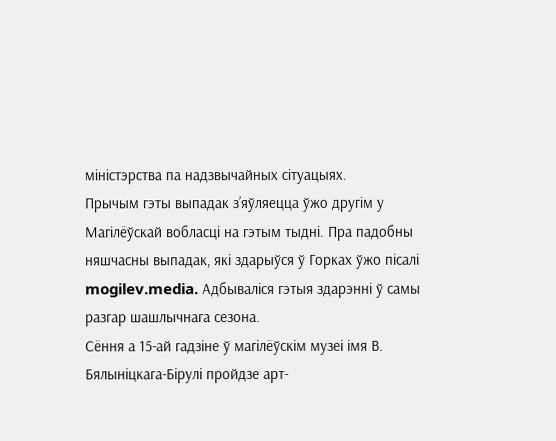міністэрства па надзвычайных сітуацыях.
Прычым гэты выпадак з’яўляецца ўжо другім у Магілёўскай вобласці на гэтым тыдні. Пра падобны няшчасны выпадак, які здарыўся ў Горках ўжо пісалі mogilev.media. Адбываліся гэтыя здарэнні ў самы разгар шашлычнага сезона.
Сёння а 15-ай гадзіне ў магілёўскім музеі імя В. Бялыніцкага-Бірулі пройдзе арт-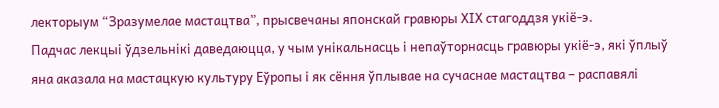лекторыум “Зразумелае мастацтва”, прысвечаны японскай гравюры ХІХ стагоддзя укіё-э.
Падчас лекцыі ўдзельнікі даведаюцца, у чым унікальнасць і непаўторнасць гравюры укіё-э, які ўплыў яна аказала на мастацкую культуру Еўропы і як сёння ўплывае на сучаснае мастацтва – распавялі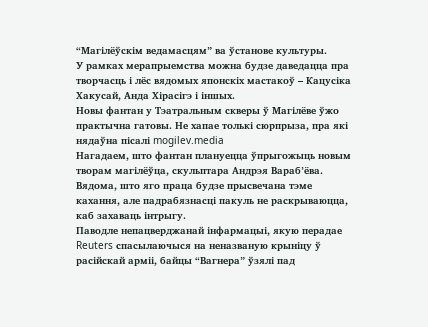“Магілёўскім ведамасцям” ва ўстанове культуры.
У рамках мерапрыемства можна будзе даведацца пра творчасць і лёс вядомых японскіх мастакоў – Кацусіка Хакусай, Анда Хірасігэ і іншых.
Новы фантан у Тэатральным скверы ў Магілёве ўжо практычна гатовы. Не хапае толькі сюрпрыза, пра які нядаўна пісалі mogilev.media
Нагадаем, што фантан плануецца ўпрыгожыць новым творам магілёўца, скульптара Андрэя Вараб’ёва. Вядома, што яго праца будзе прысвечана тэме кахання, але падрабязнасці пакуль не раскрываюцца, каб захаваць інтрыгу.
Паводле непацверджанай інфармацыі, якую перадае Reuters спасылаючыся на неназваную крыніцу ў расійскай арміі, байцы “Вагнера” ўзялі пад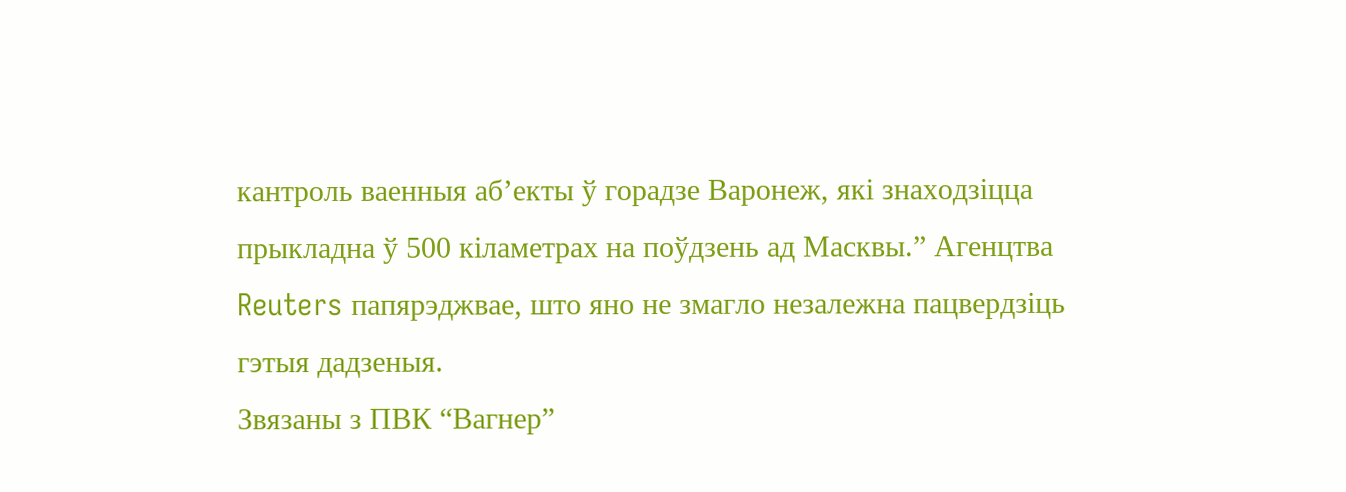кантроль ваенныя аб’екты ў горадзе Варонеж, які знаходзіцца прыкладна ў 500 кіламетрах на поўдзень ад Масквы.” Агенцтва Reuters папярэджвае, што яно не змагло незалежна пацвердзіць гэтыя дадзеныя.
Звязаны з ПВК “Вагнер”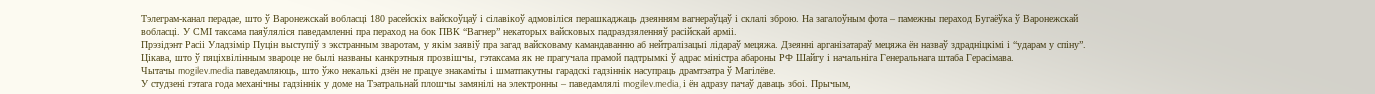Тэлеграм-канал перадае, што ў Варонежскай вобласці 180 расейскіх вайскоўцаў і сілавікоў адмовіліся перашкаджаць дзеянням вагнераўцаў і склалі зброю. На загалоўным фота – памежны пераход Бугаёўка ў Варонежскай вобласці. У СМІ таксама паяўляліся паведамленні пра пераход на бок ПВК “Вагнер” некаторых вайсковых падраздзяленняў расійскай арміі.
Прэзідэнт Расіі Уладзімір Пуцін выступіў з экстранным зваротам, у якім заявіў пра загад вайсковаму камандаванню аб нейтралізацыі лідараў мецяжа. Дзеянні арганізатараў мецяжа ён назваў здрадніцкімі і “ударам у спіну”. Цікава, што ў пяціхвілінным звароце не былі названы канкрэтныя прозвішчы, гэтаксама як не прагучала прамой падтрымкі ў адрас міністра абароны РФ Шайгу і начальніга Генеральнага штаба Герасімава.
Чытачы mogilev.media паведамляюць, што ўжо некалькі дзён не працуе знакаміты і шматпакутны гарадскі гадзіннік насупраць драмтэатра ў Магілёве.
У студзені гэтага года механічны гадзіннік у доме на Тэатральнай плошчы замянілі на электронны – паведамлялі mogilev.media, і ён адразу пачаў даваць збоі. Прычым,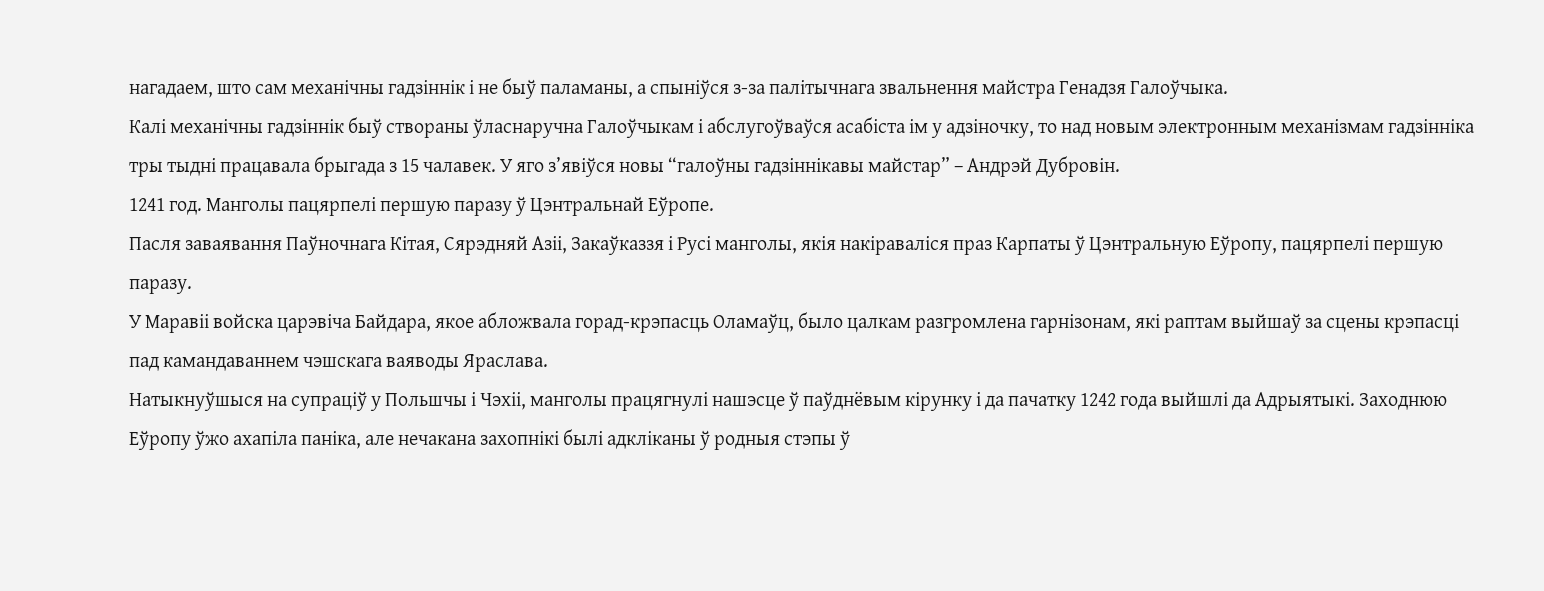нагадаем, што сам механічны гадзіннік і не быў паламаны, а спыніўся з-за палітычнага звальнення майстра Генадзя Галоўчыка.
Калі механічны гадзіннік быў створаны ўласнаручна Галоўчыкам і абслугоўваўся асабіста ім у адзіночку, то над новым электронным механізмам гадзінніка тры тыдні працавала брыгада з 15 чалавек. У яго з’явіўся новы “галоўны гадзіннікавы майстар” – Андрэй Дубровін.
1241 год. Манголы пацярпелі першую паразу ў Цэнтральнай Еўропе.
Пасля заваявання Паўночнага Кітая, Сярэдняй Азіі, Закаўказзя і Русі манголы, якія накіраваліся праз Карпаты ў Цэнтральную Еўропу, пацярпелі першую паразу.
У Маравіі войска царэвіча Байдара, якое абложвала горад-крэпасць Оламаўц, было цалкам разгромлена гарнізонам, які раптам выйшаў за сцены крэпасці пад камандаваннем чэшскага ваяводы Яраслава.
Натыкнуўшыся на супраціў у Польшчы і Чэхіі, манголы працягнулі нашэсце ў паўднёвым кірунку і да пачатку 1242 года выйшлі да Адрыятыкі. Заходнюю Еўропу ўжо ахапіла паніка, але нечакана захопнікі былі адкліканы ў родныя стэпы ў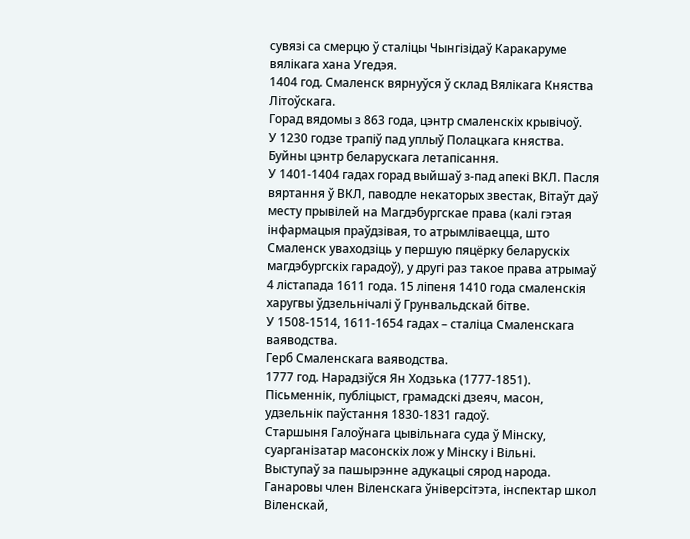сувязі са смерцю ў сталіцы Чынгізідаў Каракаруме вялікага хана Угедэя.
1404 год. Смаленск вярнуўся ў склад Вялікага Княства Літоўскага.
Горад вядомы з 863 года, цэнтр смаленскіх крывічоў.
У 1230 годзе трапіў пад уплыў Полацкага княства. Буйны цэнтр беларускага летапісання.
У 1401-1404 гадах горад выйшаў з-пад апекі ВКЛ. Пасля вяртання ў ВКЛ, паводле некаторых звестак, Вітаўт даў месту прывілей на Магдэбургскае права (калі гэтая інфармацыя праўдзівая, то атрымліваецца, што Смаленск уваходзіць у першую пяцёрку беларускіх магдэбургскіх гарадоў), у другі раз такое права атрымаў 4 лістапада 1611 года. 15 ліпеня 1410 года смаленскія харугвы ўдзельнічалі ў Грунвальдскай бітве.
У 1508-1514, 1611-1654 гадах – сталіца Смаленскага ваяводства.
Герб Смаленскага ваяводства.
1777 год. Нарадзіўся Ян Ходзька (1777-1851).
Пісьменнік, публіцыст, грамадскі дзеяч, масон, удзельнік паўстання 1830-1831 гадоў.
Старшыня Галоўнага цывільнага суда ў Мінску, суарганізатар масонскіх лож у Мінску і Вільні.
Выступаў за пашырэнне адукацыі сярод народа. Ганаровы член Віленскага ўніверсітэта, інспектар школ Віленскай,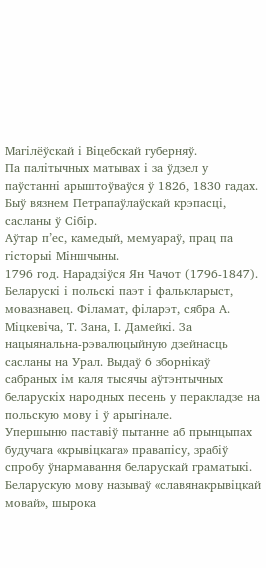Магілёўскай і Віцебскай губерняў.
Па палітычных матывах і за ўдзел у паўстанні арыштоўваўся ў 1826, 1830 гадах. Быў вязнем Петрапаўлаўскай крэпасці, сасланы ў Сібір.
Аўтар п’ес, камедый, мемуараў, прац па гісторыі Міншчыны.
1796 год. Нарадзіўся Ян Чачот (1796-1847).
Беларускі і польскі паэт і фалькларыст, мовазнавец. Філамат, філарэт, сябра А. Міцкевіча, Т. Зана, І. Дамейкі. За нацыянальна-рэвалюцыйную дзейнасць сасланы на Урал. Выдаў 6 зборнікаў сабраных ім каля тысячы аўтэнтычных беларускіх народных песень у перакладзе на польскую мову і ў арыгінале.
Упершыню паставіў пытанне аб прынцыпах будучага «крывіцкага» правапісу, зрабіў спробу ўнармавання беларускай граматыкі. Беларускую мову называў «славянакрывіцкай мовай», шырока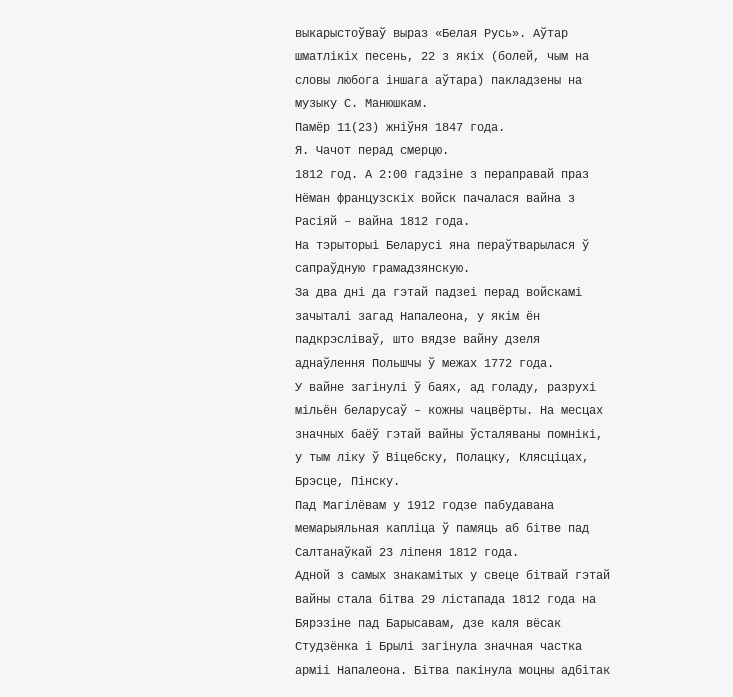выкарыстоўваў выраз «Белая Русь». Аўтар шматлікіх песень, 22 з якіх (болей, чым на словы любога іншага аўтара) пакладзены на музыку С. Манюшкам.
Памёр 11(23) жніўня 1847 года.
Я. Чачот перад смерцю.
1812 год. А 2:00 гадзіне з пераправай праз Нёман французскіх войск пачалася вайна з Расіяй – вайна 1812 года.
На тэрыторыі Беларусі яна пераўтварылася ў сапраўдную грамадзянскую.
За два дні да гэтай падзеі перад войскамі зачыталі загад Напалеона, у якім ён падкрэсліваў, што вядзе вайну дзеля аднаўлення Польшчы ў межах 1772 года.
У вайне загінулі ў баях, ад голаду, разрухі мільён беларусаў – кожны чацвёрты. На месцах значных баёў гэтай вайны ўсталяваны помнікі, у тым ліку ў Віцебску, Полацку, Клясціцах, Брэсце, Пінску.
Пад Магілёвам у 1912 годзе пабудавана мемарыяльная капліца ў памяць аб бітве пад Салтанаўкай 23 ліпеня 1812 года.
Адной з самых знакамітых у свеце бітвай гэтай вайны стала бітва 29 лістапада 1812 года на Бярэзіне пад Барысавам, дзе каля вёсак Студзёнка і Брылі загінула значная частка арміі Напалеона. Бітва пакінула моцны адбітак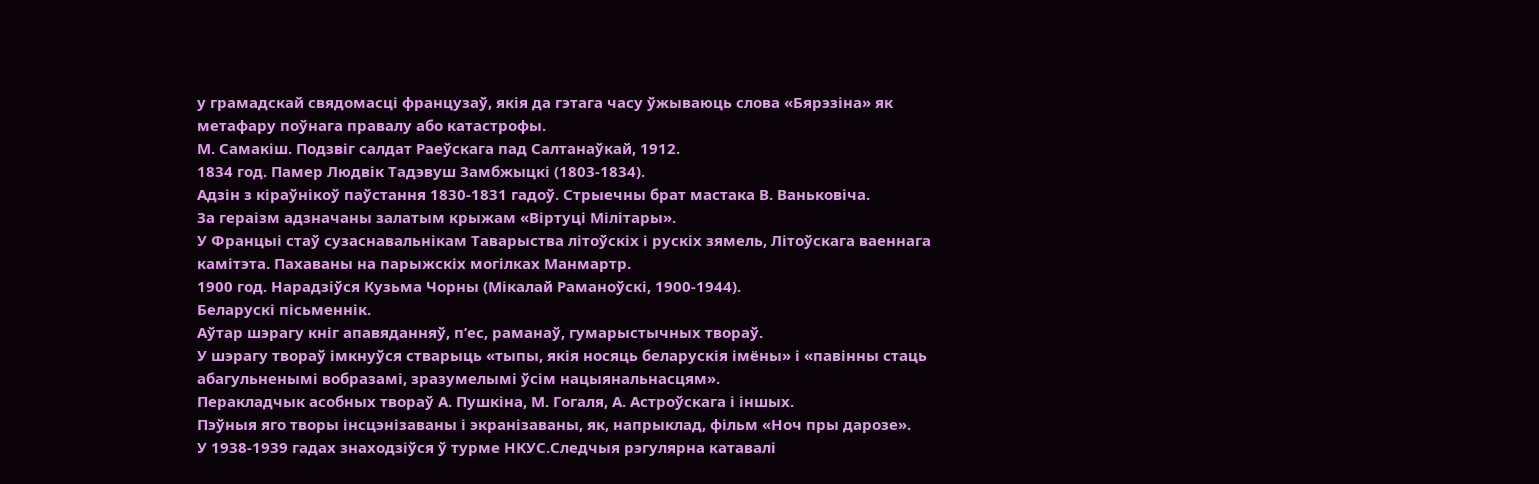у грамадскай свядомасці французаў, якія да гэтага часу ўжываюць слова «Бярэзіна» як метафару поўнага правалу або катастрофы.
М. Самакіш. Подзвіг салдат Раеўскага пад Салтанаўкай, 1912.
1834 год. Памер Людвік Тадэвуш Замбжыцкі (1803-1834).
Адзін з кіраўнікоў паўстання 1830-1831 гадоў. Стрыечны брат мастака В. Ваньковіча.
За гераізм адзначаны залатым крыжам «Віртуці Мілітары».
У Францыі стаў сузаснавальнікам Таварыства літоўскіх і рускіх зямель, Літоўскага ваеннага камітэта. Пахаваны на парыжскіх могілках Манмартр.
1900 год. Нарадзіўся Кузьма Чорны (Мікалай Раманоўскі, 1900-1944).
Беларускі пісьменнік.
Аўтар шэрагу кніг апавяданняў, п’ес, раманаў, гумарыстычных твораў.
У шэрагу твораў імкнуўся стварыць «тыпы, якія носяць беларускія імёны» і «павінны стаць абагульненымі вобразамі, зразумелымі ўсім нацыянальнасцям».
Перакладчык асобных твораў А. Пушкіна, М. Гогаля, А. Астроўскага і іншых.
Пэўныя яго творы інсцэнізаваны і экранізаваны, як, напрыклад, фільм «Ноч пры дарозе».
У 1938-1939 гадах знаходзіўся ў турме НКУС.Следчыя рэгулярна катавалі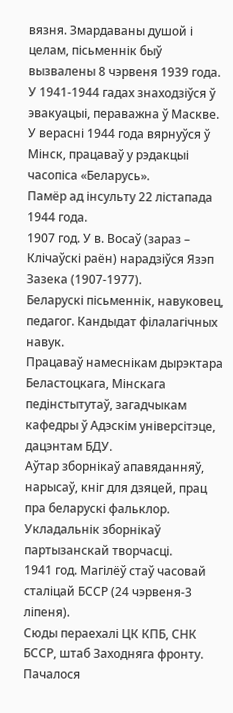вязня. Змардаваны душой і целам, пісьменнік быў вызвалены 8 чэрвеня 1939 года.
У 1941-1944 гадах знаходзіўся ў эвакуацыі, пераважна ў Маскве. У верасні 1944 года вярнуўся ў Мінск, працаваў у рэдакцыі часопіса «Беларусь».
Памёр ад інсульту 22 лістапада 1944 года.
1907 год. У в. Восаў (зараз – Клічаўскі раён) нарадзіўся Язэп Зазека (1907-1977).
Беларускі пісьменнік, навуковец, педагог. Кандыдат філалагічных навук.
Працаваў намеснікам дырэктара Беластоцкага, Мінскага педінстытутаў, загадчыкам кафедры ў Адэскім універсітэце, дацэнтам БДУ.
Аўтар зборнікаў апавяданняў, нарысаў, кніг для дзяцей, прац пра беларускі фальклор. Укладальнік зборнікаў партызанскай творчасці.
1941 год. Магілёў стаў часовай сталіцай БССР (24 чэрвеня-3 ліпеня).
Сюды пераехалі ЦК КПБ, СНК БССР, штаб Заходняга фронту. Пачалося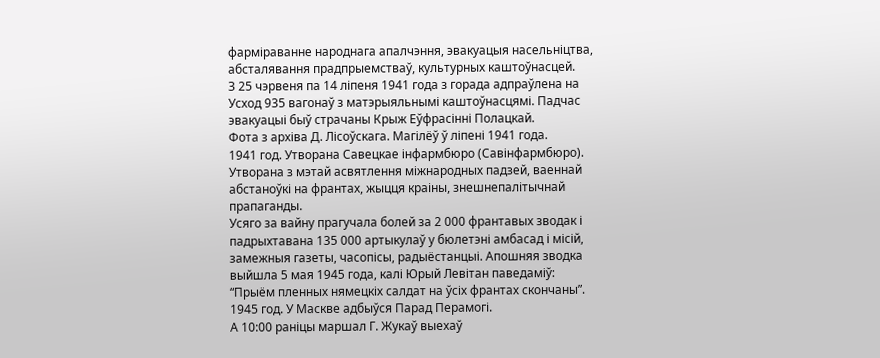фарміраванне народнага апалчэння, эвакуацыя насельніцтва, абсталявання прадпрыемстваў, культурных каштоўнасцей.
З 25 чэрвеня па 14 ліпеня 1941 года з горада адпраўлена на Усход 935 вагонаў з матэрыяльнымі каштоўнасцямі. Падчас эвакуацыі быў страчаны Крыж Еўфрасінні Полацкай.
Фота з архіва Д. Лісоўскага. Магілёў ў ліпені 1941 года.
1941 год. Утворана Савецкае інфармбюро (Савінфармбюро).
Утворана з мэтай асвятлення міжнародных падзей, ваеннай абстаноўкі на франтах, жыцця краіны, знешнепалітычнай прапаганды.
Усяго за вайну прагучала болей за 2 000 франтавых зводак і падрыхтавана 135 000 артыкулаў у бюлетэні амбасад і місій, замежныя газеты, часопісы, радыёстанцыі. Апошняя зводка выйшла 5 мая 1945 года, калі Юрый Левітан паведаміў: “Прыём пленных нямецкіх салдат на ўсіх франтах скончаны”.
1945 год. У Маскве адбыўся Парад Перамогі.
А 10:00 раніцы маршал Г. Жукаў выехаў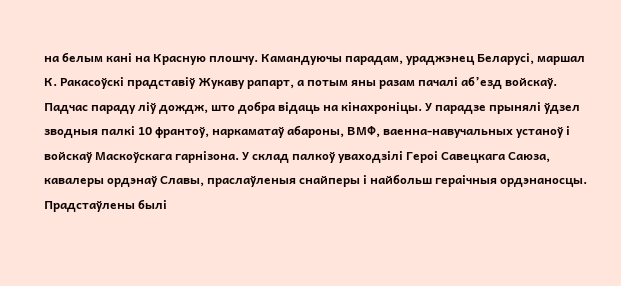на белым кані на Красную плошчу. Камандуючы парадам, ураджэнец Беларусі, маршал К. Ракасоўскі прадставіў Жукаву рапарт, а потым яны разам пачалі аб’езд войскаў.
Падчас параду ліў дождж, што добра відаць на кінахроніцы. У парадзе прынялі ўдзел зводныя палкі 10 франтоў, наркаматаў абароны, ВМФ, ваенна-навучальных устаноў і войскаў Маскоўскага гарнізона. У склад палкоў уваходзілі Героі Савецкага Саюза, кавалеры ордэнаў Славы, праслаўленыя снайперы і найбольш гераічныя ордэнаносцы. Прадстаўлены былі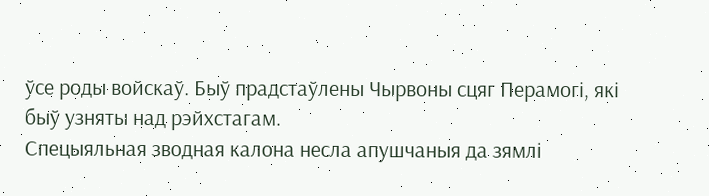ўсе роды войскаў. Быў прадстаўлены Чырвоны сцяг Перамогі, які быў узняты над рэйхстагам.
Спецыяльная зводная калона несла апушчаныя да зямлі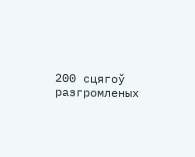200 сцягоў разгромленых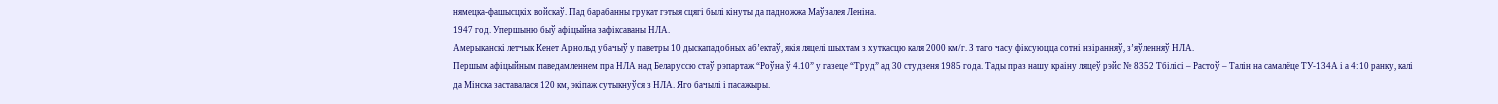нямецка-фашысцкіх войскаў. Пад барабанны грукат гэтыя сцягі былі кінуты да падножжа Маўзалея Леніна.
1947 год. Упершыню быў афіцыйна зафіксаваны НЛА.
Амерыканскі летчык Кенет Арнольд убачыў у паветры 10 дыскападобных аб’ектаў, якія ляцелі шыхтам з хуткасцю каля 2000 км/г. З таго часу фіксуюцца сотні нзіранняў, з’яўленняў НЛА.
Першым афіцыйным паведамленнем пра НЛА над Беларуссю стаў рэпартаж “Роўна ў 4.10” у газеце “Труд” ад 30 студзеня 1985 года. Тады праз нашу краіну ляцеў рэйс № 8352 Тбілісі – Растоў – Талін на самалёце ТУ-134А і а 4:10 ранку, калі да Мінска заставалася 120 км, экіпаж сутыкнуўся з НЛА. Яго бачылі і пасажыры.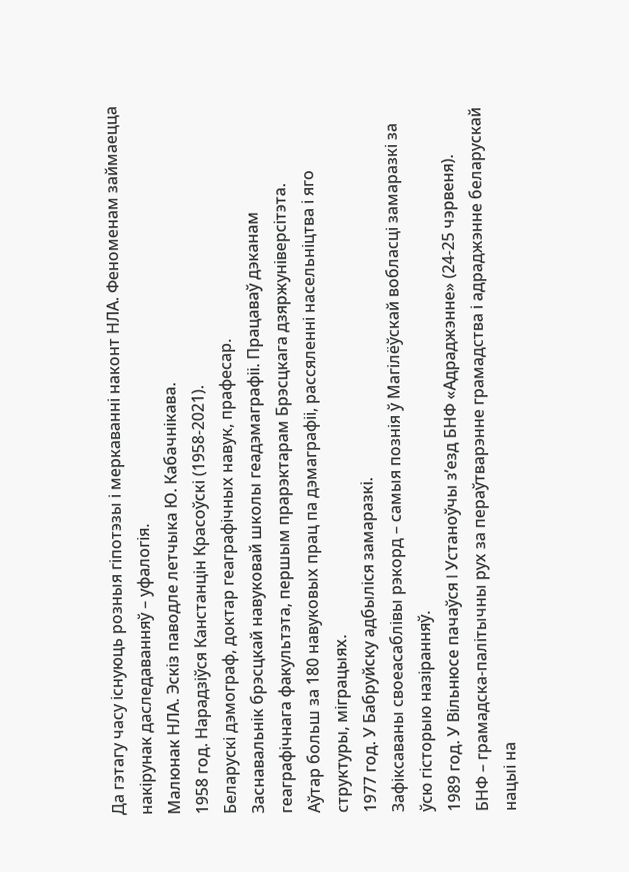Да гэтагу часу існуюць розныя гіпотэзы і меркаванні наконт НЛА. Феноменам займаецца накірунак даследаванняў – уфалогія.
Малюнак НЛА. Эскіз паводле летчыка Ю. Кабачнікава.
1958 год. Нарадзіўся Канстанцін Красоўскі (1958-2021).
Беларускі дэмограф, доктар геаграфічных навук, прафесар.
Заснавальнік брэсцкай навуковай школы геадэмаграфіі. Працаваў дэканам геаграфічнага факультэта, першым прарэктарам Брэсцкага дзяржуніверсітэта.
Аўтар больш за 180 навуковых прац па дэмаграфіі, рассяленні насельніцтва і яго структуры, міграцыях.
1977 год. У Бабруйску адбыліся замаразкі.
Зафіксаваны своеасаблівы рэкорд – самыя познія ў Магілёўскай вобласці замаразкі за ўсю гісторыю назіранняў.
1989 год. У Вільнюсе пачаўся I Устаноўчы з’езд БНФ «Адраджэнне» (24-25 чэрвеня).
БНФ – грамадска-палітычны рух за пераўтварэнне грамадства і адраджэнне беларускай нацыі на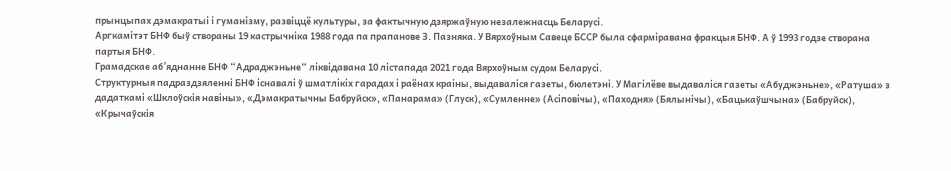прынцыпах дэмакратыі і гуманізму, развіццё культуры, за фактычную дзяржаўную незалежнасць Беларусі.
Аргкамітэт БНФ быў створаны 19 кастрычніка 1988 года па прапанове З. Пазняка. У Вярхоўным Савеце БССР была сфарміравана фракцыя БНФ. А ў 1993 годзе створана партыя БНФ.
Грамадскае аб’яднанне БНФ “Адраджэньне“ ліквідавана 10 лістапада 2021 года Вярхоўным судом Беларусі.
Структурныя падраздзяленні БНФ існавалі ў шматлікіх гарадах і раёнах краіны, выдаваліся газеты, бюлетэні. У Магілёве выдаваліся газеты «Абуджэньне», «Ратуша» з дадаткамі «Шклоўскія навіны», «Дэмакратычны Бабруйск», «Панарама» (Глуск), «Сумленне» (Асіповічы), «Паходня» (Бялынічы), «Бацькаўшчына» (Бабруйск), «Крычаўскiя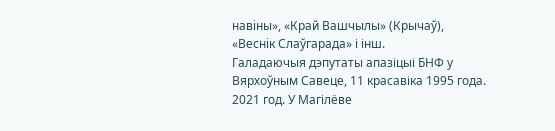навiны», «Край Вашчылы» (Крычаў), «Веснiк Слаўгарада» і інш.
Галадаючыя дэпутаты апазіцыі БНФ у Вярхоўным Савеце, 11 красавіка 1995 года.
2021 год. У Магілёве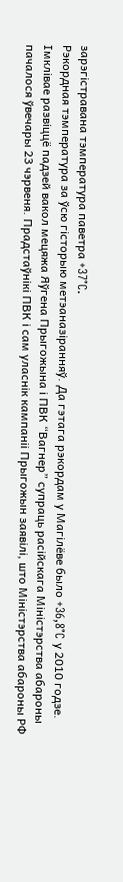зарэгістравана тэмпература паветра +37°C.
Рэкордная тэмпература за ўсю гісторыю метэаназіранняў. Да гэтага рэкордам у Магілёве было +36,8°C у 2010 годзе.
Імклівае развіццё падзей вакол мецяжа Яўгена Прыгожына і ПВК “Вагнер” супраць расійскага Міністэрства абароны пачалося ўвечары 23 чэрвеня. Прадстаўнікі ПВК і сам уласнік кампаніі Прыгожын заявілі, што Міністэрства абароны РФ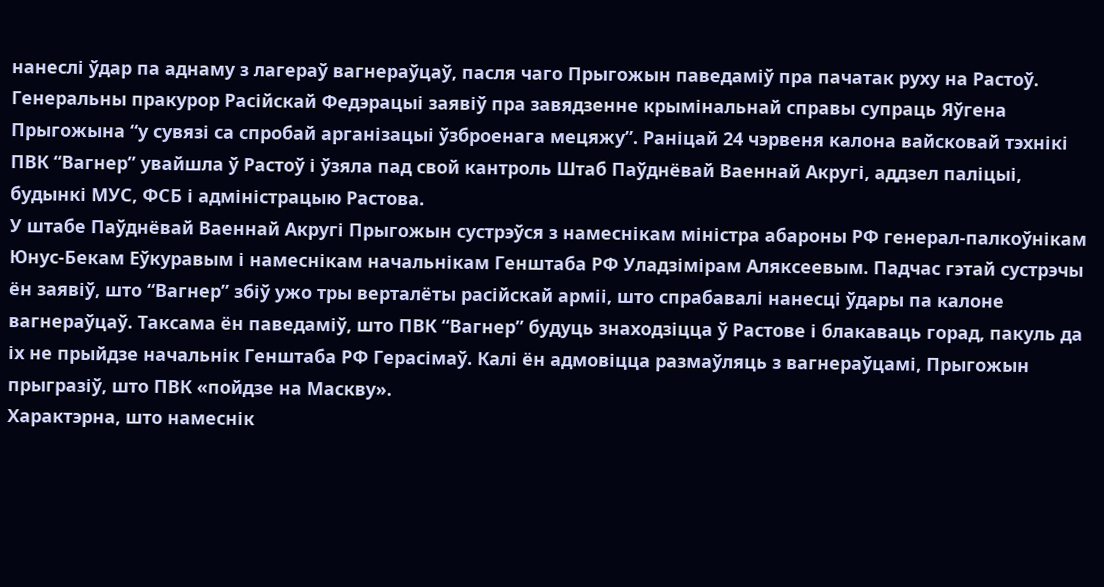нанеслі ўдар па аднаму з лагераў вагнераўцаў, пасля чаго Прыгожын паведаміў пра пачатак руху на Растоў.
Генеральны пракурор Расійскай Федэрацыі заявіў пра завядзенне крымінальнай справы супраць Яўгена Прыгожына “у сувязі са спробай арганізацыі ўзброенага мецяжу”. Раніцай 24 чэрвеня калона вайсковай тэхнікі ПВК “Вагнер” увайшла ў Растоў і ўзяла пад свой кантроль Штаб Паўднёвай Ваеннай Акругі, аддзел паліцыі, будынкі МУС, ФCБ і адміністрацыю Растова.
У штабе Паўднёвай Ваеннай Акругі Прыгожын сустрэўся з намеснікам міністра абароны РФ генерал-палкоўнікам Юнус-Бекам Еўкуравым і намеснікам начальнікам Генштаба РФ Уладзімірам Аляксеевым. Падчас гэтай сустрэчы ён заявіў, што “Вагнер” збіў ужо тры верталёты расійскай арміі, што спрабавалі нанесці ўдары па калоне вагнераўцаў. Таксама ён паведаміў, што ПВК “Вагнер” будуць знаходзіцца ў Растове і блакаваць горад, пакуль да іх не прыйдзе начальнік Генштаба РФ Герасімаў. Калі ён адмовіцца размаўляць з вагнераўцамі, Прыгожын прыгразіў, што ПВК «пойдзе на Маскву».
Характэрна, што намеснік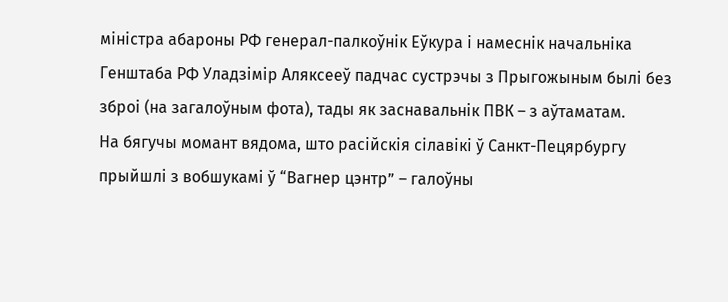міністра абароны РФ генерал-палкоўнік Еўкура і намеснік начальніка Генштаба РФ Уладзімір Аляксееў падчас сустрэчы з Прыгожыным былі без зброі (на загалоўным фота), тады як заснавальнік ПВК – з аўтаматам.
На бягучы момант вядома, што расійскія сілавікі ў Санкт-Пецярбургу прыйшлі з вобшукамі ў “Вагнер цэнтр” – галоўны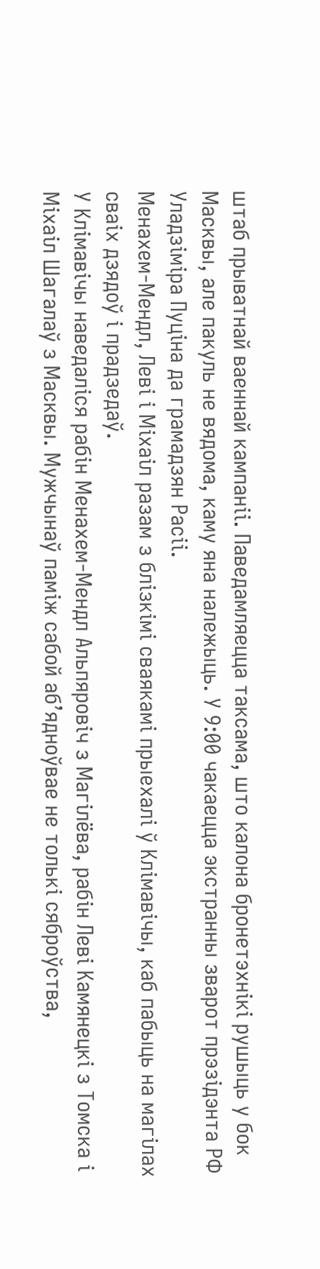штаб прыватнай ваеннай кампаніі. Паведамляецца таксама, што калона бронетэхнікі рушыць у бок Масквы, але пакуль не вядома, каму яна належыць. У 9:00 чакаецца экстранны зварот прэзідэнта РФ Уладзіміра Пуціна да грамадзян Расіі.
Менахем-Мендл, Леві і Міхаіл разам з блізкімі сваякамі прыехалі ў Клімавічы, каб пабыць на магілах сваіх дзядоў і прадзедаў.
У Клімавічы наведаліся рабін Менахем-Мендл Альпяровіч з Магілёва, рабін Леві Камянецкі з Томска і Міхаіл Шагалаў з Масквы. Мужчынаў паміж сабой аб’ядноўвае не толькі сяброўства,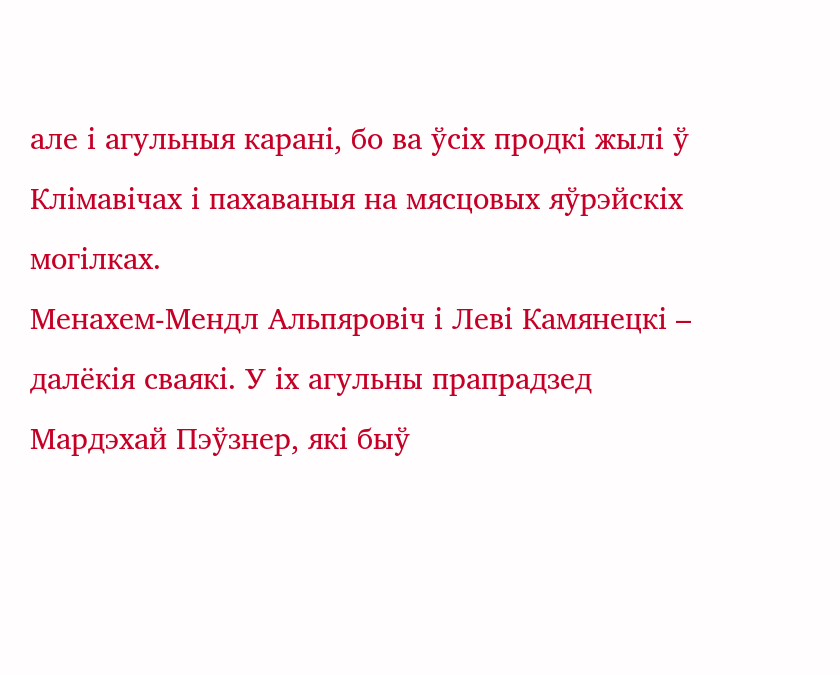але і агульныя карані, бо ва ўсіх продкі жылі ў Клімавічах і пахаваныя на мясцовых яўрэйскіх могілках.
Менахем-Мендл Альпяровіч і Леві Камянецкі – далёкія сваякі. У іх агульны прапрадзед Мардэхай Пэўзнер, які быў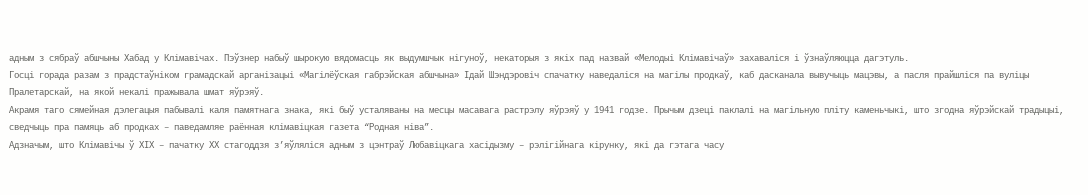адным з сябраў абшчыны Хабад у Клімавічах. Пэўзнер набыў шырокую вядомасць як выдумшчык нігуноў, некаторыя з якіх пад назвай «Мелодыі Клімавічаў» захаваліся і ўзнаўляюцца дагэтуль.
Госці горада разам з прадстаўніком грамадскай арганізацыі «Магілёўская габрэйская абшчына» Ідай Шэндэровіч спачатку наведаліся на магілы продкаў, каб дасканала вывучыць мацэвы, а пасля прайшліся па вуліцы Пралетарскай, на якой некалі пражывала шмат яўрэяў.
Акрамя таго сямейная дэлегацыя пабывалі каля памятнага знака, які быў усталяваны на месцы масавага растрэлу яўрэяў у 1941 годзе. Прычым дзеці паклалі на магільную пліту каменьчыкі, што згодна яўрэйскай традыцыі, сведчыць пра памяць аб продках – паведамляе раённая клімавіцкая газета “Родная ніва”.
Адзначым, што Клімавічы ў ХІХ – пачатку ХХ стагоддзя з’яўляліся адным з цэнтраў Любавіцкага хасідызму – рэлігійнага кірунку, які да гэтага часу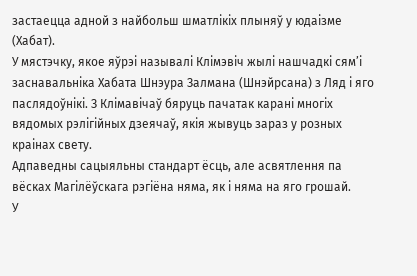застаецца адной з найбольш шматлікіх плыняў у юдаізме (Хабат).
У мястэчку, якое яўрэі называлі Клімэвіч жылі нашчадкі сям’і заснавальніка Хабата Шнэура Залмана (Шнэйрсана) з Ляд і яго паслядоўнікі. З Клімавічаў бяруць пачатак карані многіх вядомых рэлігійных дзеячаў, якія жывуць зараз у розных краінах свету.
Адпаведны сацыяльны стандарт ёсць, але асвятлення па вёсках Магілёўскага рэгіёна няма, як і няма на яго грошай.
У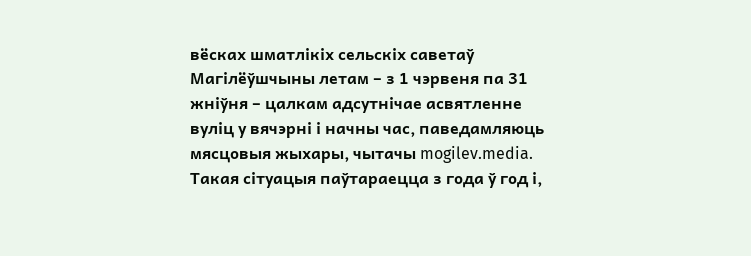вёсках шматлікіх сельскіх саветаў Магілёўшчыны летам – з 1 чэрвеня па 31 жніўня – цалкам адсутнічае асвятленне вуліц у вячэрні і начны час, паведамляюць мясцовыя жыхары, чытачы mogilev.media. Такая сітуацыя паўтараецца з года ў год і,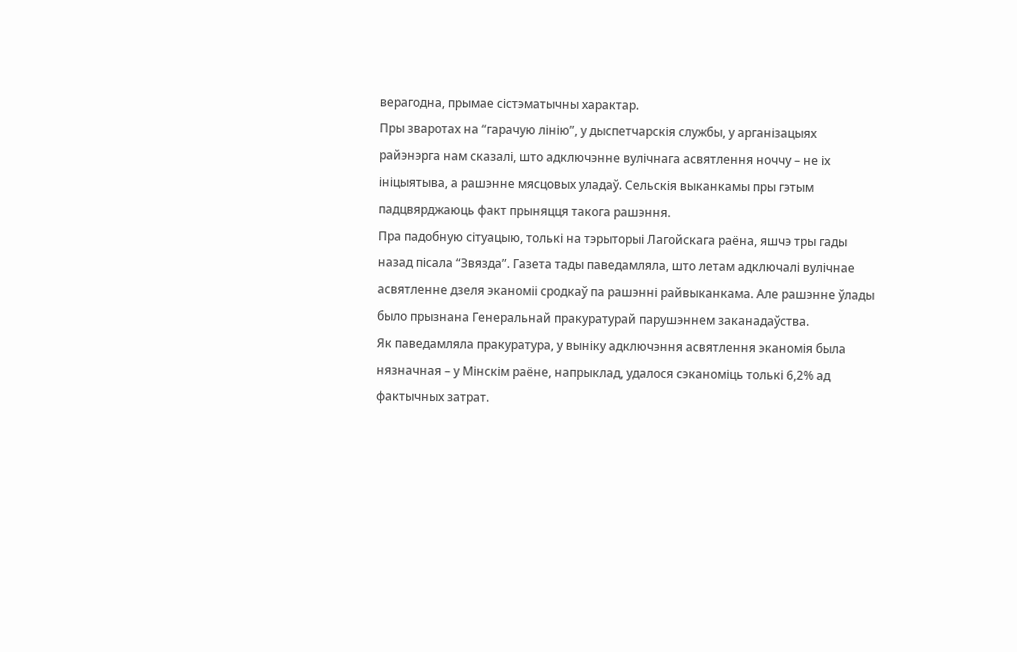верагодна, прымае сістэматычны характар.
Пры зваротах на “гарачую лінію”, у дыспетчарскія службы, у арганізацыях райэнэрга нам сказалі, што адключэнне вулічнага асвятлення ноччу – не іх ініцыятыва, а рашэнне мясцовых уладаў. Сельскія выканкамы пры гэтым падцвярджаюць факт прыняцця такога рашэння.
Пра падобную сітуацыю, толькі на тэрыторыі Лагойскага раёна, яшчэ тры гады назад пісала “Звязда”. Газета тады паведамляла, што летам адключалі вулічнае асвятленне дзеля эканоміі сродкаў па рашэнні райвыканкама. Але рашэнне ўлады было прызнана Генеральнай пракуратурай парушэннем заканадаўства.
Як паведамляла пракуратура, у выніку адключэння асвятлення эканомія была нязначная – у Мінскім раёне, напрыклад, удалося сэканоміць толькі 6,2% ад фактычных затрат.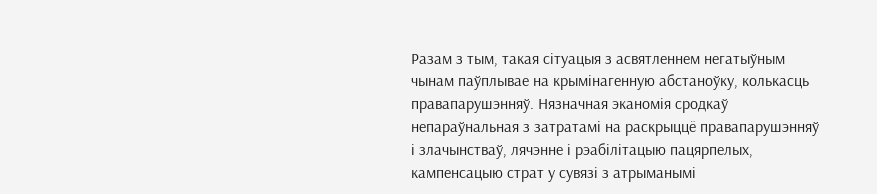Разам з тым, такая сітуацыя з асвятленнем негатыўным чынам паўплывае на крымінагенную абстаноўку, колькасць правапарушэнняў. Нязначная эканомія сродкаў непараўнальная з затратамі на раскрыццё правапарушэнняў і злачынстваў, лячэнне і рэабілітацыю пацярпелых, кампенсацыю страт у сувязі з атрыманымі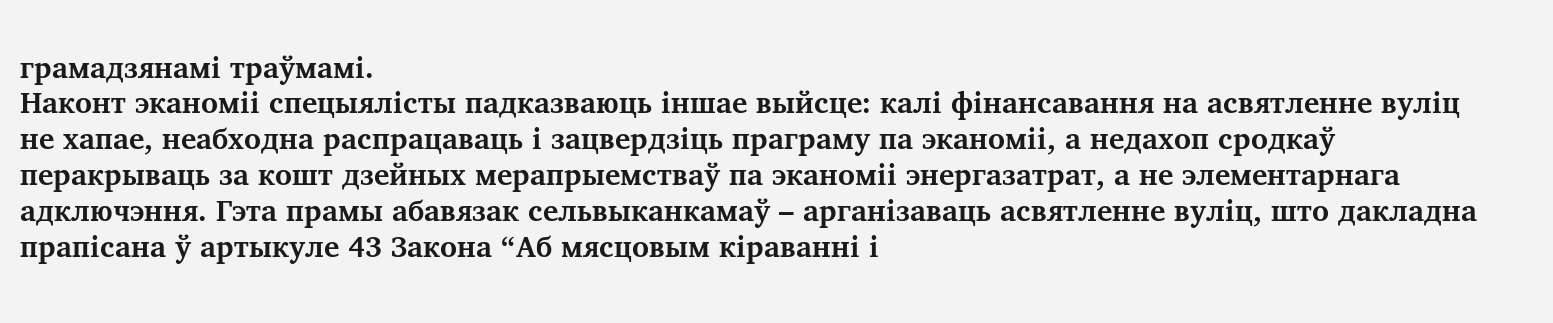грамадзянамі траўмамі.
Наконт эканоміі спецыялісты падказваюць іншае выйсце: калі фінансавання на асвятленне вуліц не хапае, неабходна распрацаваць і зацвердзіць праграму па эканоміі, а недахоп сродкаў перакрываць за кошт дзейных мерапрыемстваў па эканоміі энергазатрат, а не элементарнага адключэння. Гэта прамы абавязак сельвыканкамаў – арганізаваць асвятленне вуліц, што дакладна прапісана ў артыкуле 43 Закона “Аб мясцовым кіраванні і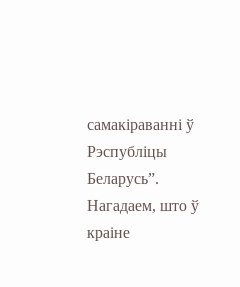самакіраванні ў Рэспубліцы Беларусь”.
Нагадаем, што ў краіне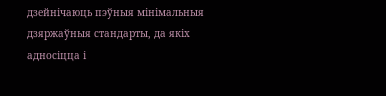дзейнічаюць пэўныя мінімальныя дзяржаўныя стандарты, да якіх адносіцца і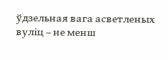ўдзельная вага асветленых вуліц – не менш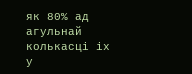як 80% ад агульнай колькасці іх у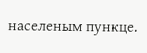населеным пункце.